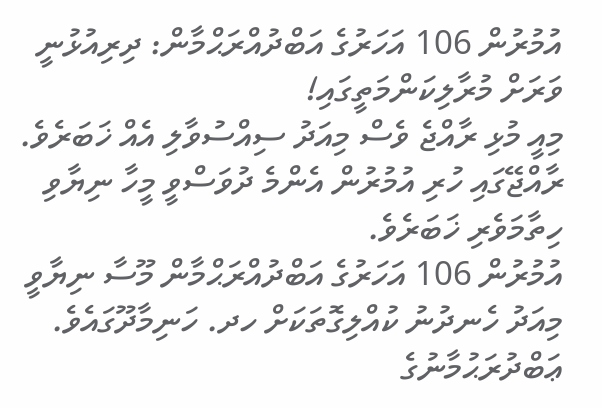އުމުރުން 106 އަހަރުގެ އަބްދުއްރަޙްމާން: ދިރިއުޅުނީ ވަރަށް މުރާލިކަންމަތީގައި!
މިއީ މުޅި ރާއްޖެ ވެސް މިއަދު ސިއްސުވާލި އެއް ޚަބަރެވެ. ރާއްޖޭގައި ހުރި އުމުރުން އެންމެ ދުވަސްވީ މީހާ ނިޔާވި ހިތާމަވެރި ޚަބަރެވެ.
އުމުރުން 106 އަހަރުގެ އަބްދުއްރަޙްމާން މޫސާ ނިޔާވީ މިއަދު ހެނދުނު ކުއްލިގޮތަކަށް ހދ. ހަނިމާދޫގައެވެ.
ޢަބްދުރަޙުމާނުގެ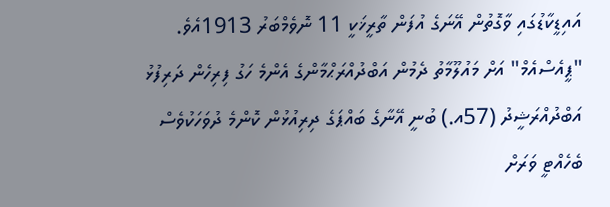އައިޑީކާޑުގައި ވާގޮތުން އޭނަގެ އުފަން ތާރީޚަކީ 11 ނޮވެމްބަރު 1913އެވެ.
"ޕީއެސްއެމް" އަށް މައުލޫމާތު ދެމުން އަބްދުއްރަޙްމާންގެ އެންމެ ހަގު ފިރިހެން ދަރިފުޅު އަބްދުއްރަޝީދު (57އ.) ބުނީ އޭނާގެ ބައްޕަގެ ދިރިއުޅުން ކޮންމެ ދުވަހަކުވެސް ބެހެއްޓީ ވަރަށް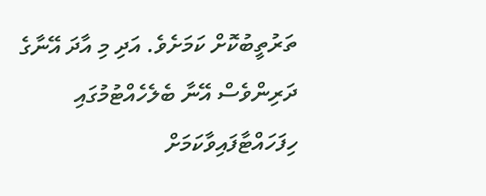ތަރުތީބުކޮށް ކަމަށެވެ. އަދި މި އާދަ އޭނާގެ ދަރިންވެސް އޭނާ ބެލެހެއްޓުމުގައި ހިފަހައްޓާފައިވާކަމަށް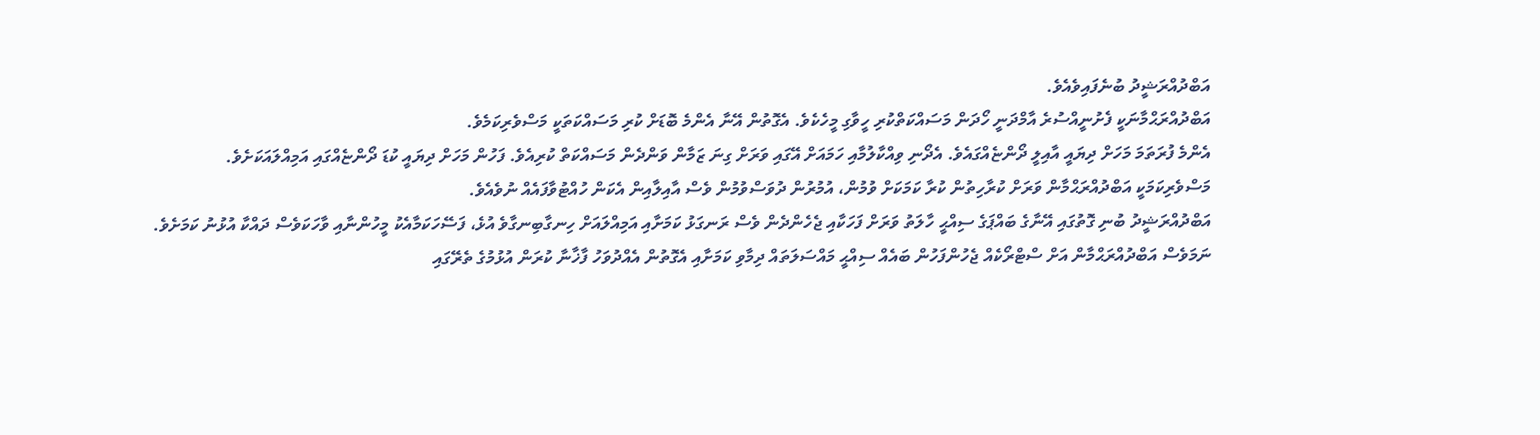އަބްދުއްރަޝީދު ބުނެފައިވެއެވެ.
އަބްދުއްރަޙްމާނަކީ ފެށުނީއްސުރެ އާމްދަނީ ހޯދަން މަސައްކަތްކުރި ހީވާގި މީހެކެވެ. އެގޮތުން އޭނާ އެންމެ ބޮޑަށް ކުރި މަސައްކަތަކީ މަސްވެރިކަމެވެ.
އެންމެ ފުރަތަމަ މަހަށް ދިޔައީ އާއިލީ ދޯންޏެއްގައެވެ. އެދޯނި ވިއްކާލުމާއި ހަމައަށް އޭގައި ވަރަށް ގިނަ ޒަމާން ވަންދެން މަސައްކަތް ކުރިއެވެ. ފަހުން މަހަށް ދިޔައީ ކުޑަ ދޯންޏެއްގައި އަމިއްލައަކަށެވެ.
މަސްވެރިކަމަކީ އަބްދުއްރަޙްމާން ވަރަށް ކުރާހިތުން ކުރާ ކަމަކަށް ވުމުން، އުމުރުން ދުވަސްވުމުން ވެސް އާއިލާއިން އެކަން ހުއްޓުވާފައެއް ނުވެއެވެ.
އަބްދުއްރަޝީދު ބުނި ގޮތުގައި އޭނާގެ ބައްޕަގެ ސިއްޙީ ހާލަތު ވަރަށް ފަހަކާއި ޖެހެންދެން ވެސް ރަނގަޅު ކަމަށާއި އަމިއްލައަށް ހިނގާބިނގާވެ އުޅެ، ފަސޭހަކަމާއެކު މީހުންނާއި ވާހަކަވެސް ދައްކާ އުޅުނު ކަމަށެވެ.
ނަމަވެސް އަބްދުއްރަޙްމާން އަށް ސްޓްރޯކެއް ޖެހުންފަހުން ބައެއް ސިއްޙީ މައްސަލަތައް ދިމާވި ކަމަށާއި އެގޮތުން އެއްދުވަހު ފާޚާނާ ކުރަން އުޅުމުގެ ތެރޭގައި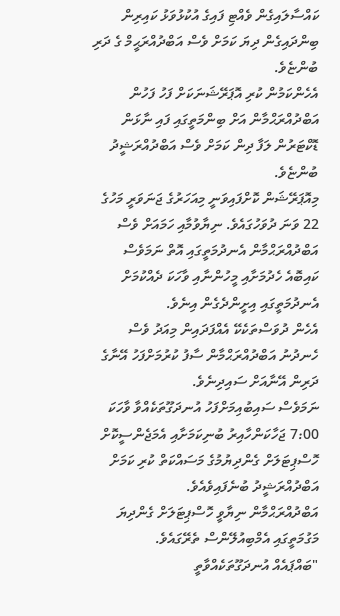ކައްސާލައިގެން ވެއްޓި ފައިގެ އުކުޅުވަޅު ކައިރިން ބިންދައިގެން ދިޔަ ކަމަށް ވެސް އަބްދުއްރަޙީމް ގެ ދަރި ބުންޏެވެ.
އެހެންކަމުން ކުރި އޮޕަރޭޝަނަކަށް ފަހު ފަހުން އަބްދުއްރަޙްމާން އަށް ބިންމަތީގައި ފައި ނާޅަން ޑޮކްޓަރުން ލަފާ ދިން ކަމަށް ވެސް އަބްދުއްރަޝީދު ބުންޏެވެ.
މިއޮޕަރޭޝަން ކޮށްފައިވަނީ މިއަހަރުގެ ޖަނަވަރީ މަހުގެ 22 ވަނަ ދުވަހުގައެވެ. ނިޔާވުމާއި ހަމައަށް ވެސް އަބްދުއްރަޙްމާން އެނދުމަތީގައި އޮތް ނަމަވެސް ކައިބޮއެ ހެދުމަށާއި މީހުންނާއި ވާހަކަ ދެއްކުމަށް އެނދުމަތީގައި އިށީންދެގެން އިނެވެ.
އެހެން ދުވަސްތަކެކޭ އެއްފަދައިން މިއަދު ވެސް ހެނދުނު އަބްދުއްރަޙްމާން ސާފު ކުރުމަށްފަހު އޭނާގެ ދަރިން އޭނާއަށް ސައިދިނެވެ.
ނަމަވެސް ސައިބުއިމަށްފަހު އުނދަގޫތަކެއްވާ ވާހަކަ 7:00 ޖަހާކަންހާއިރު ބުނިކަމަށާއި އެމަޖެންސީކޮށް ހޮސްޕިޓަލަށް ގެންދިޔުމުގެ މަސައްކަތް ކުރި ކަމަށް އަބްދުއްރަޝީދު ބުނެފައިވެއެވެ.
އަބްދުއްރަޙްމާން ނިޔާވީ ހޮސްޕިޓަލަށް ގެންދިޔަ މަގުމަތީގައި އެމްބިއުލޭންސް ތެރޭގައެވެ.
"ބައްޕައެއް އުނދަގޫތަކެއްވާތީ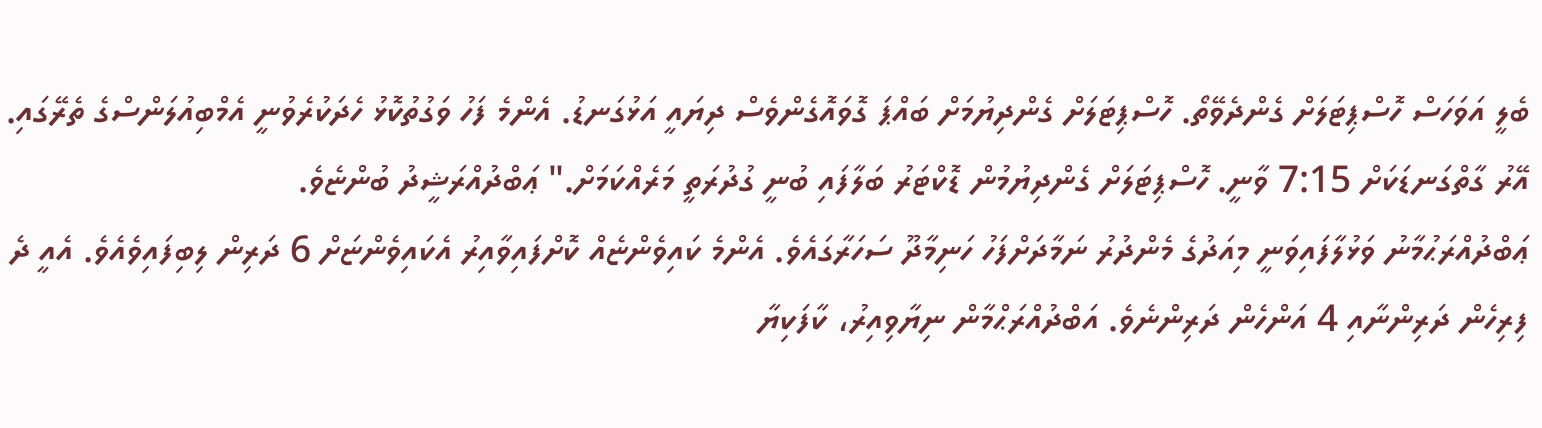ބެލީ އަވަހަސް ހޮސްޕިޓަލަށް ގެންދެވޭތޯ. ހޮސްޕިޓަލަށް ގެންދިޔުމަށް ބައްޕަ ގޮވައޮގެންވެސް ދިޔައީ އަޅުގަނޑު. އެންމެ ފަހު ވަގުތުކޮޅު ހެދަކުރެވުނީ އެމްބިއުލަންސްގެ ތެރޭގައި. އޭރު ގާތްގަނޑަކަށް 7:15 ވާނީ. ހޮސްޕިޓަލަށް ގެންދިޔުމުން ޑޮކްޓަރު ބަލާފައި ބުނީ ގުދުރަތީ މަރެއްކަމަށް." ޢަބްދުއްރަޝީދު ބުންޏެވެ.
ޢަބްދުއްރަޙުމާނު ވަޅުލާފައިވަނީ މިއަދުގެ މެންދުރު ނަމާދަށްފަހު ހަނިމާދޫ ސަހަރާގައެވެ. އެންމެ ކައިވެންޏެއް ކޮށްފައިވާއިރު އެކައިވެންޏަށް 6 ދަރިން ލިބިފައިވެއެވެ. އެއީ ދެ ފިރިހެން ދަރިންނާއި 4 އަންހެން ދަރިންނެވެ. އަބްދުއްރަޙްމާން ނިޔާވިއިރު، ކާފަކިޔާ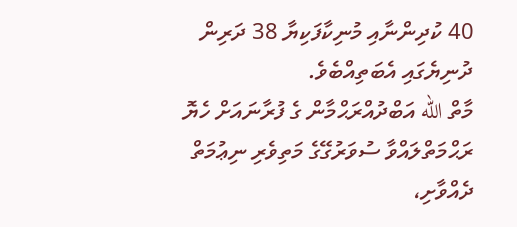40 ކުދިންނާއި މުނިކާފަކިޔާ 38 ދަރިން ދުނިޔެގައި އެބަތިއްބެވެ.
މާތް الله އަބްދުއްރަޙްމާން ގެ ފުރާނައަށް ހެޔޮ ރަޙްމަތްލައްވާ ސުވަރުގޭގެ މަތިވެރި ނިޢުމަތް ދެއްވާށި،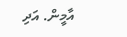އާމީން. އަދި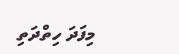މިފަދަ ހިތްދަތި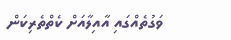ވަގުތެއްގައި އާއިލާއަށް ކެތްތެރިކަން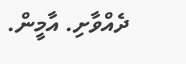ދެއްވާށި. އާމީން.